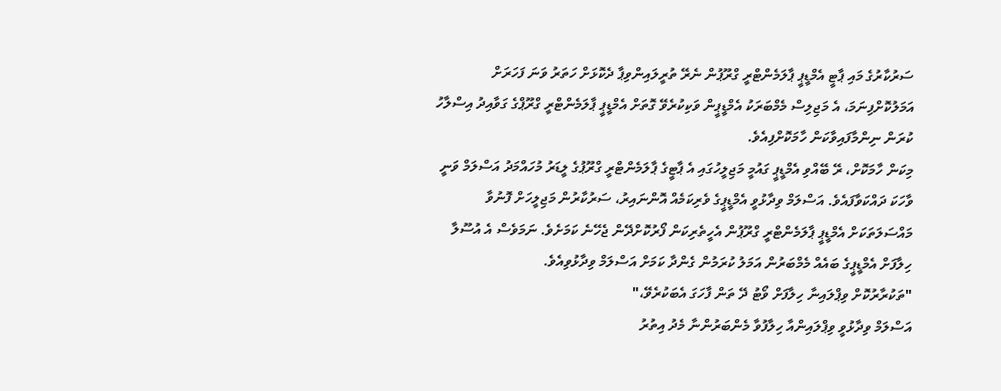ސަރުކާރުގެ މައި ޕާޓީ އެމްޑީޕީ ޕާލަމެންޓްރީ ގްރޫޕުން ނެރޭ ތުރީލައިންވިޕާ ދެކޮޅަށް ހަތަރު ވަނަ ފަހަރަށް އަމަލުކޮށްފިނަމަ، އެ މަޖިލިސް މެމްބަރަކު އެމްޑީޕީން ވަކިކުރެވޭ ގޮތަށް އެމްޑީޕީ ޕާލަމެންޓްރީ ގްރޫޕްގެ ގަވާއިދު އިސްލާހު ކުރަން ނިންމާފައިވާކަން ހާމަކޮށްފިއެވެ.
މިކަން ހާމަކޮށް، ރޭ ބޭއްވި އެމްޑީޕީ ގައުމީ މަޖިލީހުގައި އެ ޕާޓީގެ ޕާލަމެންޓްރީ ގްރޫޕުގެ ލީޑަރު މުހައްމަދު އަސްލަމް ވަނީ ވާހަކަ ދައްކަވާފައެވެ. އަސްލަމް ވިދާޅުވީ އެމްޑީޕީގެ ވެރިކަމެއް އޮންނައިރު، ސަރުކާރުން މަޖިލީހަށް ފޮނުވާ މައްސަލަތަކަށް އެމްޑީޕީ ޕާލަމެންޓްރީ ގްރޫޕުން އެހީތެރިކަން ފޯރުކޮށްދޭން ޖެހޭނެ ކަމަށެވެ. ނަމަވެސް އެ އުސޫލާ ހިލާފަށް އެމްޑީޕީގެ ބައެއް މެމްބަރުން އަމަލު ކުރަމުން ގެންދާ ކަމަށް އަސްލަމް ވިދާޅުވިއެވެ.
"ތަކުރާރުކޮށް ވިޕްލައިނާ ހިލާފަށް ވޯޓު ދޭ ތަން ފާހަގަ އެބަކުރެވޭ،"
އަސްލަމް ވިދާޅުވީ ވިޕްލައިންއާ ހިލާފުވާ މެންބަރުންނާ މެދު އިތުރު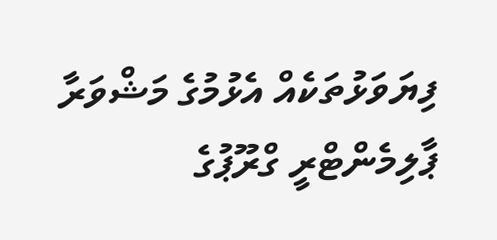ފިޔަވަޅުތަކެއް އެޅުމުގެ މަޝްވަރާ ޕާލިމެންޓްރީ ގްރޫޕުގެ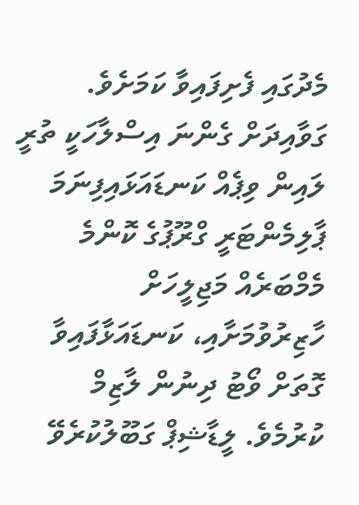މެދުގައި ފެށިފައިވާ ކަމަށެވެ. ގަވާއިދަށް ގެންނަ އިސްލާހަކީ ތުރީ ލައިން ވިޕެއް ކަނޑައަޅައިފިނަމަ ޕާލިމެންޓަރީ ގްރޫޕުގެ ކޮންމެ މެމްބަރެއް މަޖިލީހަށް ހާޒިރުވުމަށާއި، ކަނޑައަޅާފައިވާ ގޮތަށް ވޯޓު ދިނުން ލާޒިމް ކުރުމެވެ. ލީޑާޝިޕް ގަބޫލުކުރެވޭ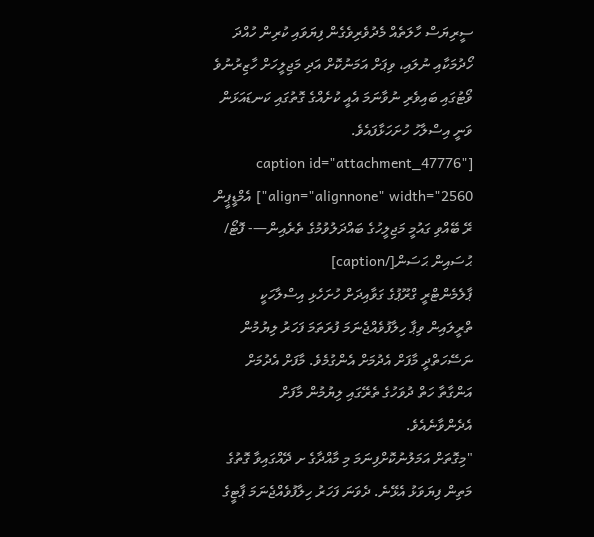ސީރިޔަސް ހާލަތެއް މެދުވެރިވެގެން ފިޔަވައި ކުރިން ހުއްދަ ހޯދުމަކާއި ނުލައި، ވިޕަށް އަމަނުކޮށް އަދި މަޖިލީހަށް ހާޒިރުނުވެ ވޯޓުގައި ބައިވެރި ނުވާނަމަ އެއީ ކުށެއްގެ ގޮތުގައި ކަނޑައަޅަން ވަނީ އިސްލާހު ހުށަހަޅާފައެވެ.
[caption id="attachment_47776" align="alignnone" width="2560"] އެމްޑީޕީން ރޭ ބޭއްވި ގައުމީ މަޖިލީހުގެ ބައްދަލުވުމުގެ ތެރެއިން—- ފޮޓޯ/ ޙުސައިން ޙަސަން[/caption]
ޕާލެމެންޓްރީ ގްރޫޕުގެ ގަވާއިދަށް ހުށަހެޅި އިސްލާހަކީ ތްރީލައިން ވިޕާ ހިލާފުވެއްޖެނަމަ ފުރަތަމަ ފަހަރު ލިޔުމުން ނަސޭހަތްދީ މާފަށް އެދުމަށް އެންގުމެވެ. މާފަށް އެދުމަށް އަންގާތާ ހަތް ދުވަހުގެ ތެރޭގައި ލިޔުމުން މާފަށް އެދެންވާނެއެވެ.
"މިގޮތަށް އަމަލުނުކޮށްފިނަމަ މި މާއްދާގެ ށ ދޭއްގައިވާ ގޮތުގެ މަތިން ފިޔަވަޅު އެޅޭނެ. ދެވަނަ ފަހަރު ހިލާފުވެއްޖެނަމަ ޕާޓީގެ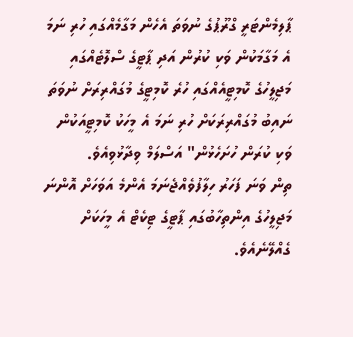ޕާލިމެންޓަރީ ގްރޫޕުގެ ނުވަތަ އެހެން މަގާމެއްގައި ހުރި ނަމަ އެ މަގާމަކުން ވަކި ކުރުން އަދި ޕާޓީގެ ސްލޮޓެއްގައި މަޖިލީހުގެ ކޮމިޓީއެއްގައި ހުރެ ކޮމިޓީގެ މުގައްރިރަށް ނުވަތަ ނައިބު މުގައްރިރަކަށް ހުރި ނަމަ އެ މީހަކު ކޮމިޓީއަކުން ވަކި ކުރަން ހުށަހެޅުން" އަސްލަމް ވިދާޅުވިއެވެ.
ތިން ވަނަ ފަހަރު ހިލާފުވެއްޖެނަމަ އެންމެ އަވަހަށް އޮންނަ މަޖިލީހުގެ އިންތިހާބުގައި ޕާޓީގެ ޓިކެޓް އެ މީހަކަށް ގެއްލޭނެއެވެ.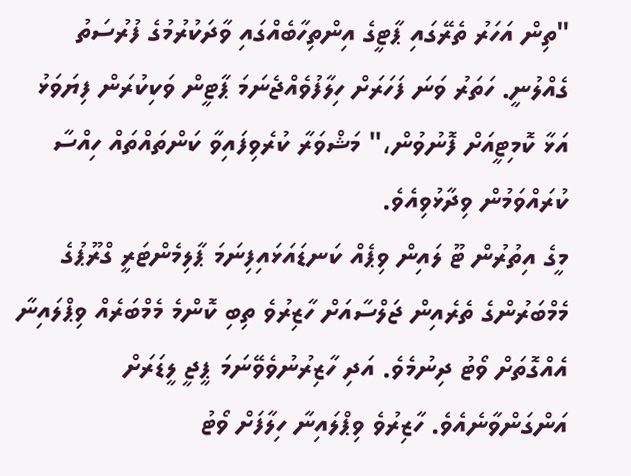"ތިން އަހަރު ތެރޭގައި ޕާޓީގެ އިންތިހާބެއްގައި ވާދަކުރުމުގެ ފުރުސަތު ގެއްލުނީ. ހަތަރު ވަނަ ފަހަރަށް ހިލާފުވެއްޖެނަމަ ޕާޓީން ވަކިކުރަން ފިޔަވަޅު އަޅާ ކޮމިޓީއަށް ފޮނުވުން،" މަޝްވަރާ ކުރެވިފައިވާ ކަންތައްތައް ހިއްސާ ކުރައްވަމުން ވިދާޅުވިއެވެ.
މީގެ އިތުރުން ޓޫ ލައިން ވިޕެއް ކަނޑައަޅައިފިނަމަ ޕާލިމެންޓަރީ ގްރޫޕުގެ މެމްބަރުންގެ ތެރެއިން ޖަލްސާއަށް ހާޒިރުވެ ތިބި ކޮންމެ މެމްބަރެއް ވިޕްލައިނާ އެއްގޮތަށް ވޯޓު ދިނުމެވެ. އަދި ހާޒިރުނުވެވޭނަމަ ޕީޖީ ލީޑަރަށް އަންގަންވާނެއެވެ. ހާޒިރުވެ ވިޕްލައިނާ ހިލާފަށް ވޯޓު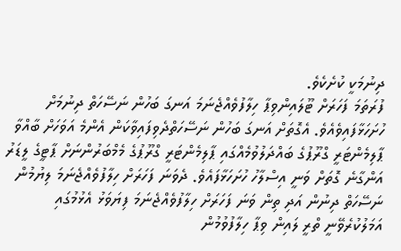ދިނުމަކީ ކުށެކެވެ.
ފުރަތަމަ ފަހަރަށް ޓޫލައިންވިޕާ ހިލާފުވެއްޖެނަމަ އަނގަ ބަހުން ނަސޭހަތް ދިނުމަށް ހުށަހަޅާފައިވެއެވެ. އެގޮތަށް އަނގަ ބަހުން ނަސޭހަތްދެވިފައިވާކަން އެންމެ އަވަހަށް ބާއްވާ ޕާލިމެންޓަރީ ގްރޫޕުގެ ބައްދަލުވުމެއްގައި ޕާލިމެންޓަރީ ގްރޫޕުގެ މެމްބަރުންނަށް ޕާޓީގެ ލީޑަރު އަންގާނެ ގޮތަށް ވަނީ އިސްލާހު ހުށަހަޅާފައެވެ. ދެވަނަ ފަހަރަށް ހިލާފުވެއްޖެނަމަ ލިޔުމުން ނަސޭހަތް ދިނުން އަދި ތިން ވަނަ ފަހަރަށް ހިލާފުވެއްޖެނަމަ ފިޔަވަޅު އެޅުމުގައި އަމަލުކުރެވޭނީ ތްރީ ލައިން ވިޕާ ހިލާފުވުމުން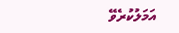އަމަލުކުރެވޭ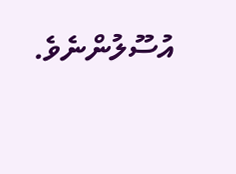އުސޫލުންނެވެ.